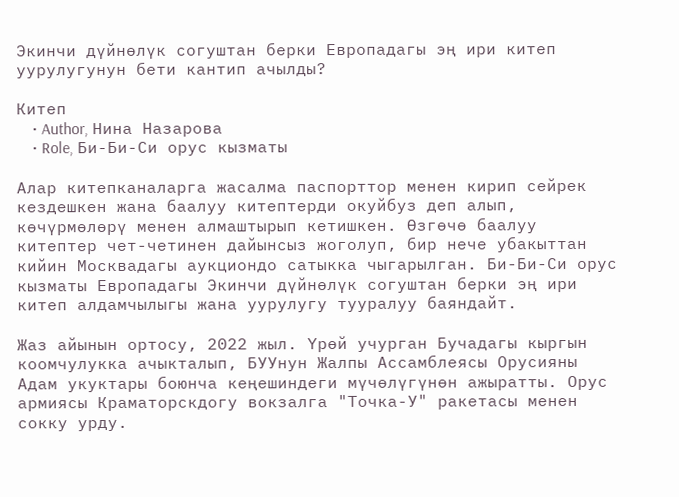Экинчи дүйнөлүк согуштан берки Европадагы эң ири китеп уурулугунун бети кантип ачылды?

Китеп
    • Author, Нина Назарова
    • Role, Би-Би-Си орус кызматы

Алар китепканаларга жасалма паспорттор менен кирип сейрек кездешкен жана баалуу китептерди окуйбуз деп алып, көчүрмөлөрү менен алмаштырып кетишкен. Өзгөчө баалуу китептер чет-четинен дайынсыз жоголуп, бир нече убакыттан кийин Москвадагы аукциондо сатыкка чыгарылган. Би-Би-Си орус кызматы Европадагы Экинчи дүйнөлүк согуштан берки эң ири китеп алдамчылыгы жана уурулугу тууралуу баяндайт.

Жаз айынын ортосу, 2022 жыл. Үрөй учурган Бучадагы кыргын коомчулукка ачыкталып, БУУнун Жалпы Ассамблеясы Орусияны Адам укуктары боюнча кеңешиндеги мүчөлүгүнөн ажыратты. Орус армиясы Краматорскдогу вокзалга "Точка-У" ракетасы менен сокку урду.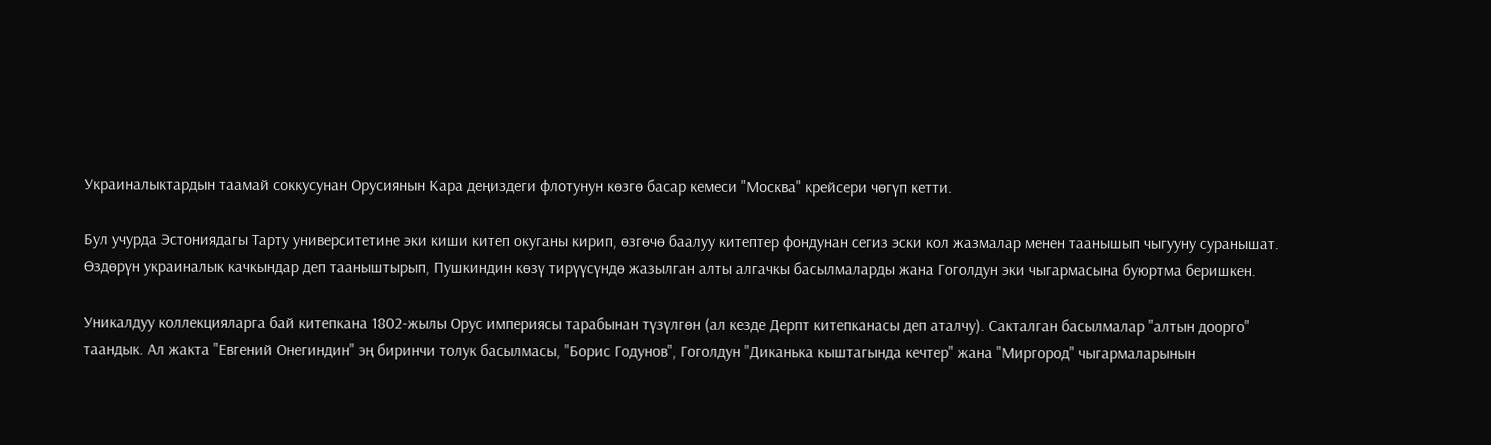Украиналыктардын таамай соккусунан Орусиянын Кара деңиздеги флотунун көзгө басар кемеси "Москва" крейсери чөгүп кетти.

Бул учурда Эстониядагы Тарту университетине эки киши китеп окуганы кирип, өзгөчө баалуу китептер фондунан сегиз эски кол жазмалар менен таанышып чыгууну суранышат. Өздөрүн украиналык качкындар деп тааныштырып, Пушкиндин көзү тирүүсүндө жазылган алты алгачкы басылмаларды жана Гоголдун эки чыгармасына буюртма беришкен.

Уникалдуу коллекцияларга бай китепкана 1802-жылы Орус империясы тарабынан түзүлгөн (ал кезде Дерпт китепканасы деп аталчу). Сакталган басылмалар "алтын доорго" таандык. Ал жакта "Евгений Онегиндин" эң биринчи толук басылмасы, "Борис Годунов", Гоголдун "Диканька кыштагында кечтер" жана "Миргород" чыгармаларынын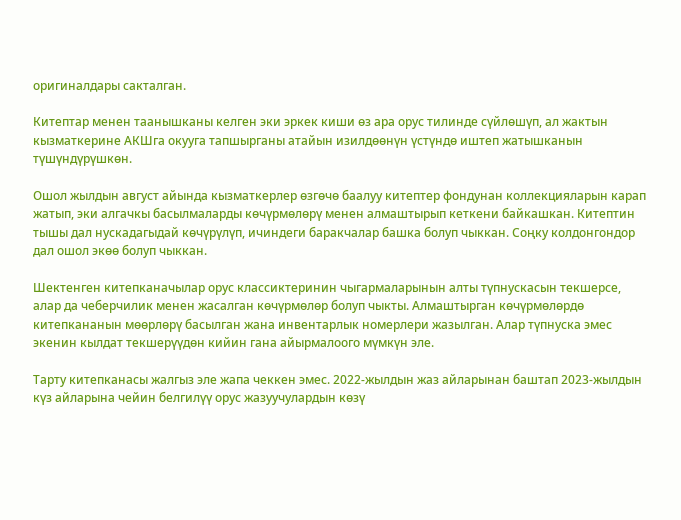оригиналдары сакталган.

Китептар менен таанышканы келген эки эркек киши өз ара орус тилинде сүйлөшүп, ал жактын кызматкерине АКШга окууга тапшырганы атайын изилдөөнүн үстүндө иштеп жатышканын түшүндүрүшкөн.

Ошол жылдын август айында кызматкерлер өзгөчө баалуу китептер фондунан коллекцияларын карап жатып, эки алгачкы басылмаларды көчүрмөлөрү менен алмаштырып кеткени байкашкан. Китептин тышы дал нускадагыдай көчүрүлүп, ичиндеги баракчалар башка болуп чыккан. Соңку колдонгондор дал ошол экөө болуп чыккан.

Шектенген китепканачылар орус классиктеринин чыгармаларынын алты түпнускасын текшерсе, алар да чеберчилик менен жасалган көчүрмөлөр болуп чыкты. Алмаштырган көчүрмөлөрдө китепкананын мөөрлөрү басылган жана инвентарлык номерлери жазылган. Алар түпнуска эмес экенин кылдат текшерүүдөн кийин гана айырмалоого мүмкүн эле.

Тарту китепканасы жалгыз эле жапа чеккен эмес. 2022-жылдын жаз айларынан баштап 2023-жылдын күз айларына чейин белгилүү орус жазуучулардын көзү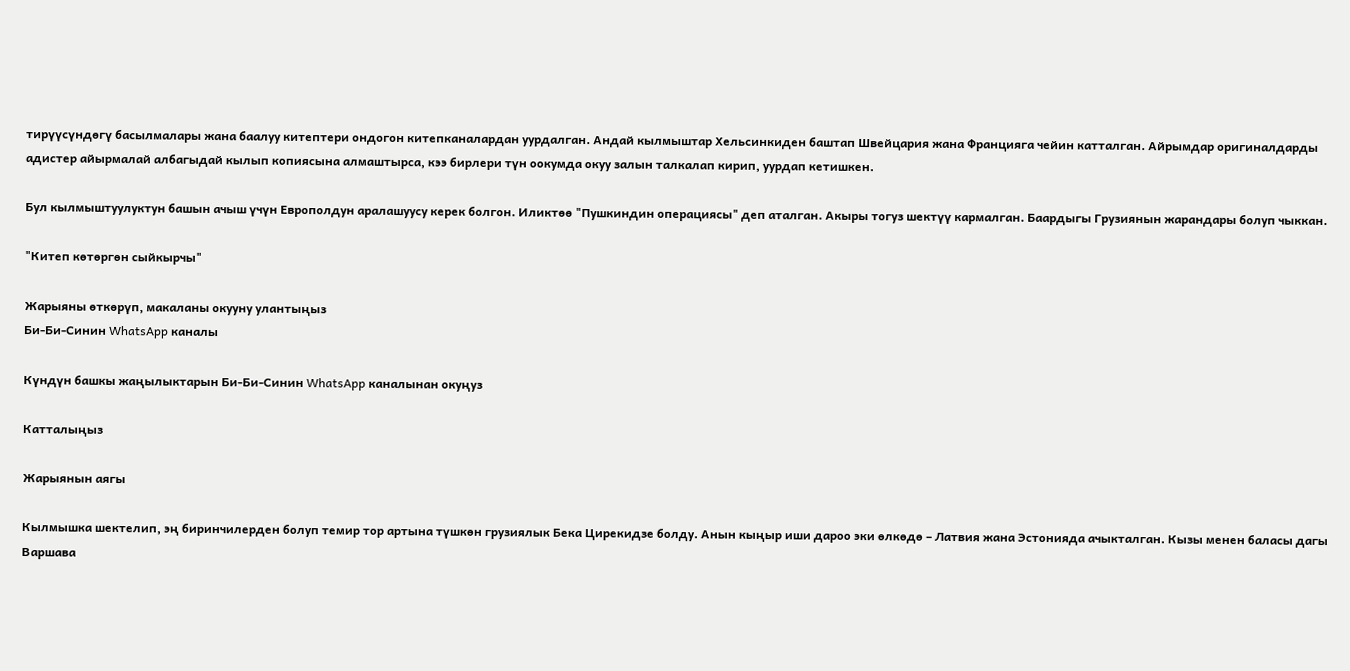тирүүсүндөгү басылмалары жана баалуу китептери ондогон китепканалардан уурдалган. Андай кылмыштар Хельсинкиден баштап Швейцария жана Францияга чейин катталган. Айрымдар оригиналдарды адистер айырмалай албагыдай кылып копиясына алмаштырса, кээ бирлери түн оокумда окуу залын талкалап кирип, уурдап кетишкен.

Бул кылмыштуулуктун башын ачыш үчүн Европолдун аралашуусу керек болгон. Иликтөө "Пушкиндин операциясы" деп аталган. Акыры тогуз шектүү кармалган. Баардыгы Грузиянын жарандары болуп чыккан.

"Китеп көтөргөн сыйкырчы"

Жарыяны өткөрүп, макаланы окууну улантыңыз
Би-Би-Синин WhatsApp каналы

Күндүн башкы жаңылыктарын Би-Би-Синин WhatsApp каналынан окуңуз

Катталыңыз

Жарыянын аягы

Кылмышка шектелип, эң биринчилерден болуп темир тор артына түшкөн грузиялык Бека Цирекидзе болду. Анын кыңыр иши дароо эки өлкөдө – Латвия жана Эстонияда ачыкталган. Кызы менен баласы дагы Варшава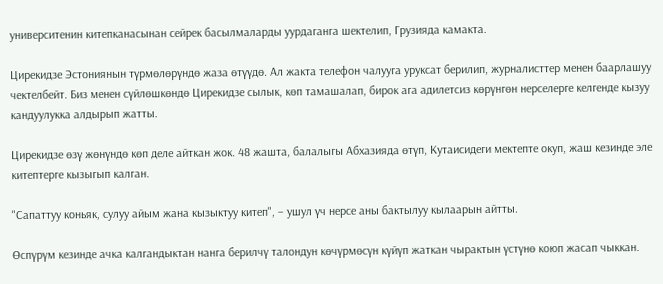университенин китепканасынан сейрек басылмаларды уурдаганга шектелип, Грузияда камакта.

Цирекидзе Эстониянын түрмөлөрүндө жаза өтүүдө. Ал жакта телефон чалууга уруксат берилип, журналисттер менен баарлашуу чектелбейт. Биз менен сүйлөшкөндө Цирекидзе сылык, көп тамашалап, бирок ага адилетсиз көрүнгөн нерселерге келгенде кызуу кандуулукка алдырып жатты.

Цирекидзе өзү жөнүндө көп деле айткан жок. 48 жашта, балалыгы Абхазияда өтүп, Кутаисидеги мектепте окуп, жаш кезинде эле китептерге кызыгып калган.

"Сапаттуу коньяк, сулуу айым жана кызыктуу китеп", – ушул үч нерсе аны бактылуу кылаарын айтты.

Өспүрүм кезинде ачка калгандыктан нанга берилчү талондун көчүрмөсүн күйүп жаткан чырактын үстүнө коюп жасап чыккан.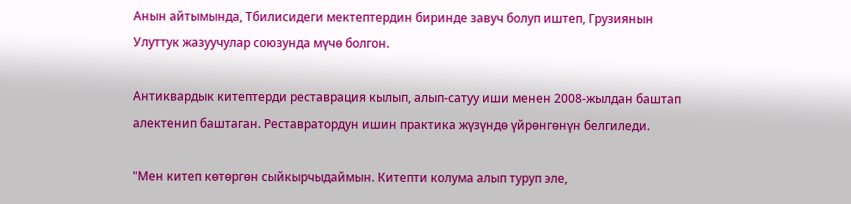Анын айтымында, Тбилисидеги мектептердин биринде завуч болуп иштеп, Грузиянын Улуттук жазуучулар союзунда мүчө болгон.

Антиквардык китептерди реставрация кылып, алып-сатуу иши менен 2008-жылдан баштап алектенип баштаган. Реставратордун ишин практика жүзүндө үйрөнгөнүн белгиледи.

"Мен китеп көтөргөн сыйкырчыдаймын. Китепти колума алып туруп эле,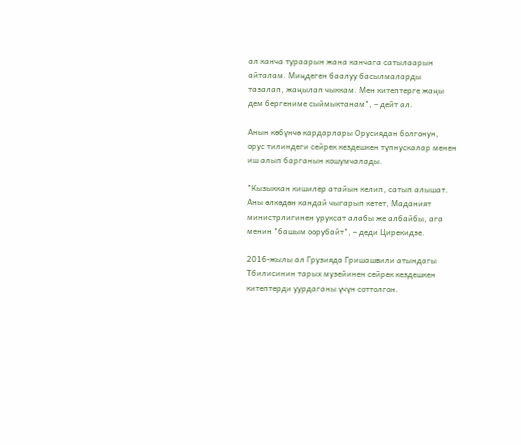ал канча тураарын жана канчага сатылаарын айталам. Миңдеген баалуу басылмаларды тазалап, жаңылап чыккам. Мен китептерге жаңы дем бергениме сыймыктанам", – дейт ал.

Анын көбүнчө кардарлары Орусиядан болгонун, орус тилиндеги сейрек кездешкен түпнускалар менен иш алып барганын кошумчалады.

"Кызыккан кишилер атайын келип, сатып алышат. Аны өлкөдөн кандай чыгарып кетет, Маданият министрлигинен уруксат алабы же албайбы, ага менин "башым оорубайт", – деди Цирекидзе.

2016-жылы ал Грузияда Гришашвили атындагы Тбилисинин тарых музейинен сейрек кездешкен китептерди уурдаганы үчүн соттолгон.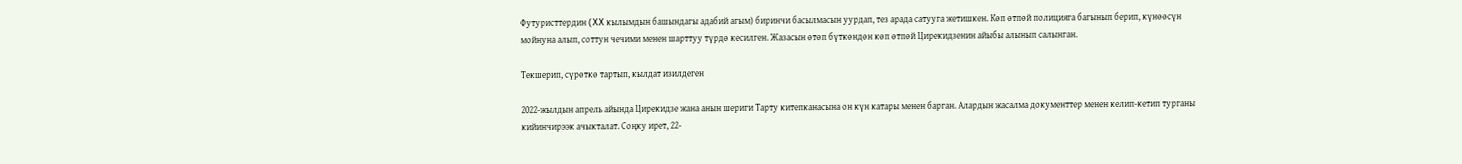Футуристтердин (XX кылымдын башындагы адабий агым) биринчи басылмасын уурдап, тез арада сатууга жетишкен. Көп өтпөй полицияга багынып берип, күнөөсүн мойнуна алып, соттун чечими менен шарттуу түрдө кесилген. Жазасын өтөп бүткөндөн көп өтпөй Цирекидзенин айыбы алынып салынган.

Текшерип, сүрөткө тартып, кылдат изилдеген

2022-жылдын апрель айында Цирекидзе жана анын шериги Тарту китепканасына он күн катары менен барган. Алардын жасалма документтер менен келип-кетип турганы кийинчирээк ачыкталат. Соңку ирет, 22-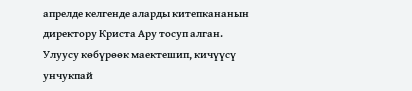апрелде келгенде аларды китепкананын директору Криста Ару тосуп алган. Улуусу көбүрөөк маектешип, кичүүсү унчукпай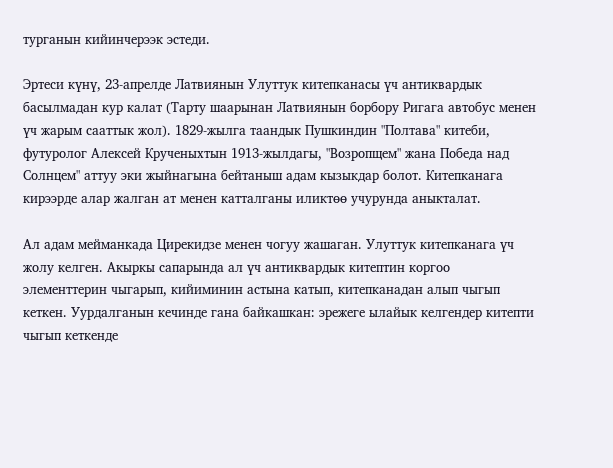турганын кийинчерээк эстеди.

Эртеси күнү, 23-апрелде Латвиянын Улуттук китепканасы үч антиквардык басылмадан кур калат (Тарту шаарынан Латвиянын борбору Ригага автобус менен үч жарым сааттык жол). 1829-жылга таандык Пушкиндин "Полтава" китеби, футуролог Алексей Крученыхтын 1913-жылдагы, "Возропщем" жана Победа над Солнцем" аттуу эки жыйнагына бейтаныш адам кызыкдар болот. Китепканага кирээрде алар жалган ат менен катталганы иликтөө учурунда аныкталат.

Ал адам мейманкада Цирекидзе менен чогуу жашаган. Улуттук китепканага үч жолу келген. Акыркы сапарында ал үч антиквардык китептин коргоо элементтерин чыгарып, кийиминин астына катып, китепканадан алып чыгып кеткен. Уурдалганын кечинде гана байкашкан: эрежеге ылайык келгендер китепти чыгып кеткенде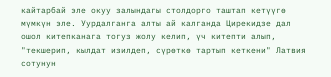кайтарбай эле окуу залындагы столдорго таштап кетүүгө мүмкүн эле. Уурдалганга алты ай калганда Цирекидзе дал ошол китепканага тогуз жолу келип, үч китепти алып, "текшерип, кылдат изилдеп, сүрөткө тартып кеткени" Латвия сотунун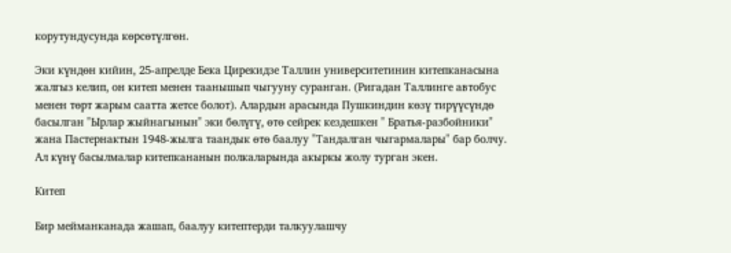корутундусунда көрсөтүлгөн.

Эки күндөн кийин, 25-апрелде Бека Цирекидзе Таллин университетинин китепканасына жалгыз келип, он китеп менен таанышып чыгууну суранган. (Ригадан Таллинге автобус менен төрт жарым саатта жетсе болот). Алардын арасында Пушкиндин көзү тирүүсүндө басылган "Ырлар жыйнагынын" эки бөлүгү, өтө сейрек кездешкен " Братья-разбойники" жана Пастернактын 1948-жылга таандык өтө баалуу "Тандалган чыгармалары" бар болчу. Ал күнү басылмалар китепкананын полкаларында акыркы жолу турган экен.

Китеп

Бир мейманканада жашап, баалуу китептерди талкуулашчу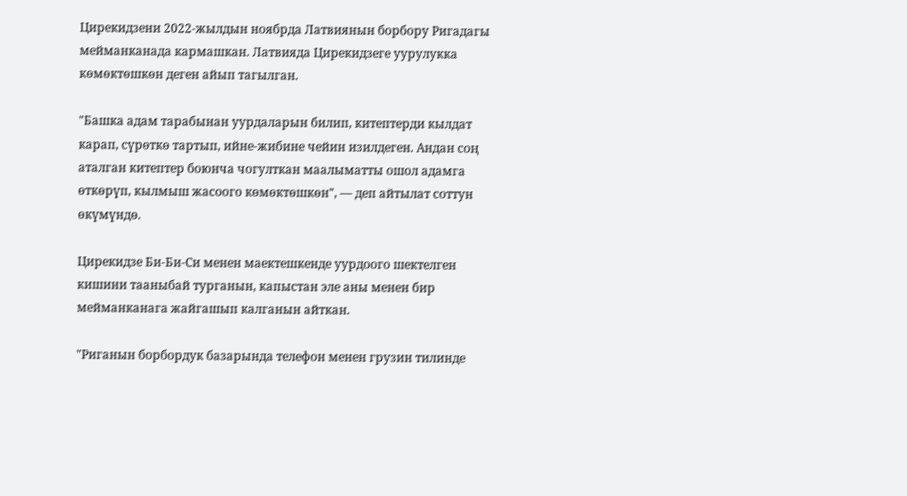Цирекидзени 2022-жылдын ноябрда Латвиянын борбору Ригадагы мейманканада кармашкан. Латвияда Цирекидзеге уурулукка көмөктөшкөн деген айып тагылган.

"Башка адам тарабынан уурдаларын билип, китептерди кылдат карап, сүрөткө тартып, ийне-жибине чейин изилдеген. Андан соң аталган китептер боюнча чогулткан маалыматты ошол адамга өткөрүп, кылмыш жасоого көмөктөшкөн", — деп айтылат соттун өкүмүндө.

Цирекидзе Би-Би-Си менен маектешкенде уурдоого шектелген кишини тааныбай турганын, капыстан эле аны менен бир мейманканага жайгашып калганын айткан.

"Риганын борбордук базарында телефон менен грузин тилинде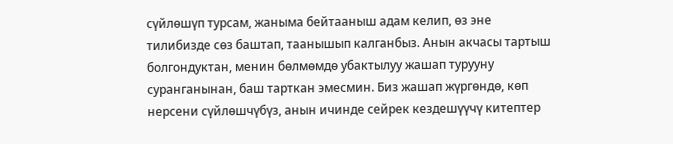сүйлөшүп турсам, жаныма бейтааныш адам келип, өз эне тилибизде сөз баштап, таанышып калганбыз. Анын акчасы тартыш болгондуктан, менин бөлмөмдө убактылуу жашап турууну суранганынан, баш тарткан эмесмин. Биз жашап жүргөндө, көп нерсени сүйлөшчүбүз, анын ичинде сейрек кездешүүчү китептер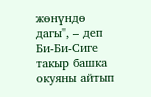жөнүндө дагы", – деп Би-Би-Сиге такыр башка окуяны айтып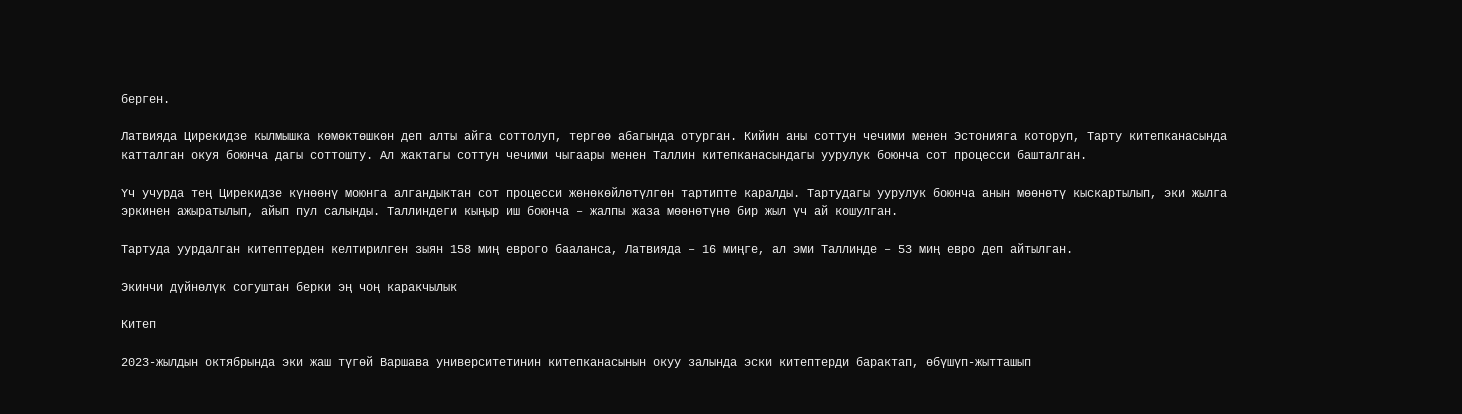берген.

Латвияда Цирекидзе кылмышка көмөктөшкөн деп алты айга соттолуп, тергөө абагында отурган. Кийин аны соттун чечими менен Эстонияга которуп, Тарту китепканасында катталган окуя боюнча дагы соттошту. Ал жактагы соттун чечими чыгаары менен Таллин китепканасындагы уурулук боюнча сот процесси башталган.

Үч учурда тең Цирекидзе күнөөнү моюнга алгандыктан сот процесси жөнөкөйлөтүлгөн тартипте каралды. Тартудагы уурулук боюнча анын мөөнөтү кыскартылып, эки жылга эркинен ажыратылып, айып пул салынды. Таллиндеги кыңыр иш боюнча – жалпы жаза мөөнөтүнө бир жыл үч ай кошулган.

Тартуда уурдалган китептерден келтирилген зыян 158 миң еврого бааланса, Латвияда – 16 миңге, ал эми Таллинде – 53 миң евро деп айтылган.

Экинчи дүйнөлүк согуштан берки эң чоң каракчылык

Китеп

2023-жылдын октябрында эки жаш түгөй Варшава университетинин китепканасынын окуу залында эски китептерди барактап, өбүшүп-жытташып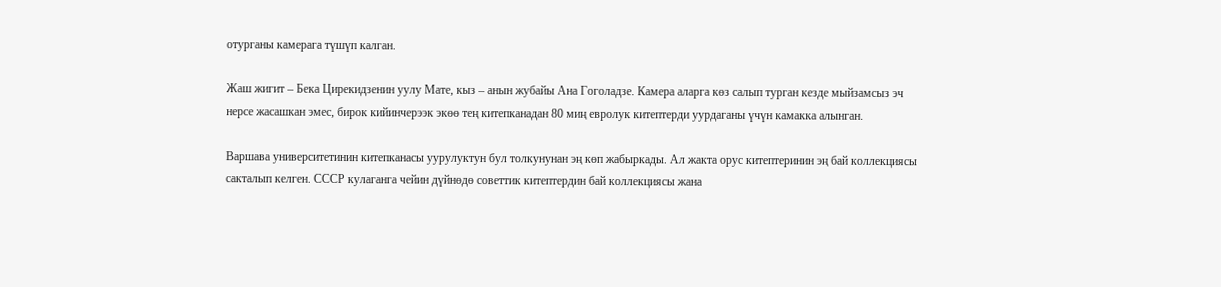отурганы камерага түшүп калган.

Жаш жигит – Бека Цирекидзенин уулу Мате, кыз – анын жубайы Ана Гоголадзе. Камера аларга көз салып турган кезде мыйзамсыз эч нерсе жасашкан эмес, бирок кийинчерээк экөө тең китепканадан 80 миң евролук китептерди уурдаганы үчүн камакка алынган.

Варшава университетинин китепканасы уурулуктун бул толкунунан эң көп жабыркады. Ал жакта орус китептеринин эң бай коллекциясы сакталып келген. СССР кулаганга чейин дүйнөдө советтик китептердин бай коллекциясы жана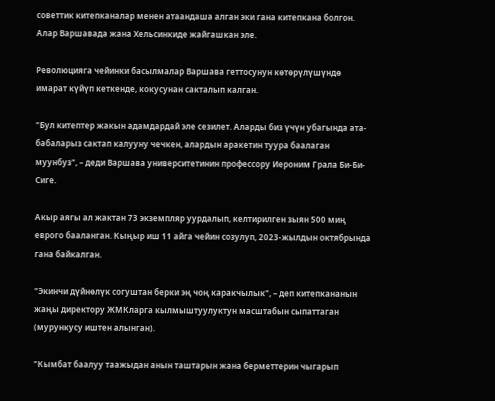советтик китепканалар менен атаандаша алган эки гана китепкана болгон. Алар Варшавада жана Хельсинкиде жайгашкан эле.

Революцияга чейинки басылмалар Варшава геттосунун көтөрүлүшүндө имарат күйүп кеткенде, кокусунан сакталып калган.

"Бул китептер жакын адамдардай эле сезилет. Аларды биз үчүн убагында ата-бабаларыз сактап калууну чечкен, алардын аракетин туура баалаган муунбуз", – деди Варшава университетинин профессору Иероним Грала Би-Би-Сиге.

Акыр аягы ал жактан 73 экземпляр уурдалып, келтирилген зыян 500 миң еврого бааланган. Кыңыр иш 11 айга чейин созулуп, 2023-жылдын октябрында гана байкалган.

"Экинчи дүйнөлүк согуштан берки эң чоң каракчылык", – деп китепкананын жаңы директору ЖМКларга кылмыштуулуктун масштабын сыпаттаган (мурункусу иштен алынган).

"Кымбат баалуу таажыдан анын таштарын жана берметтерин чыгарып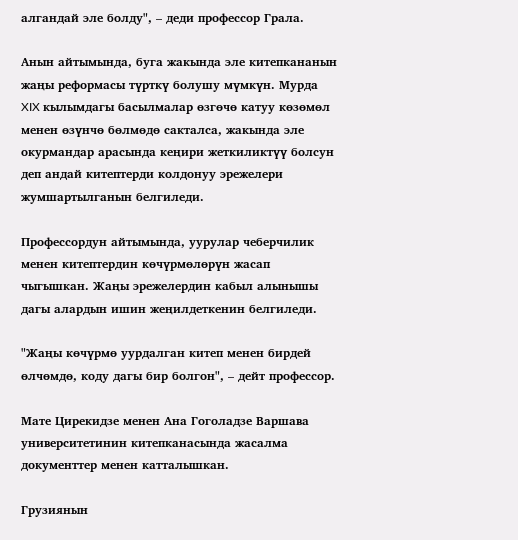алгандай эле болду", – деди профессор Грала.

Анын айтымында, буга жакында эле китепкананын жаңы реформасы түрткү болушу мүмкүн. Мурда XIX кылымдагы басылмалар өзгөчө катуу көзөмөл менен өзүнчө бөлмөдө сакталса, жакында эле окурмандар арасында кеңири жеткиликтүү болсун деп андай китептерди колдонуу эрежелери жумшартылганын белгиледи.

Профессордун айтымында, уурулар чеберчилик менен китептердин көчүрмөлөрүн жасап чыгышкан. Жаңы эрежелердин кабыл алынышы дагы алардын ишин жеңилдеткенин белгиледи.

"Жаңы көчүрмө уурдалган китеп менен бирдей өлчөмдө, коду дагы бир болгон", – дейт профессор.

Мате Цирекидзе менен Ана Гоголадзе Варшава университетинин китепканасында жасалма документтер менен катталышкан.

Грузиянын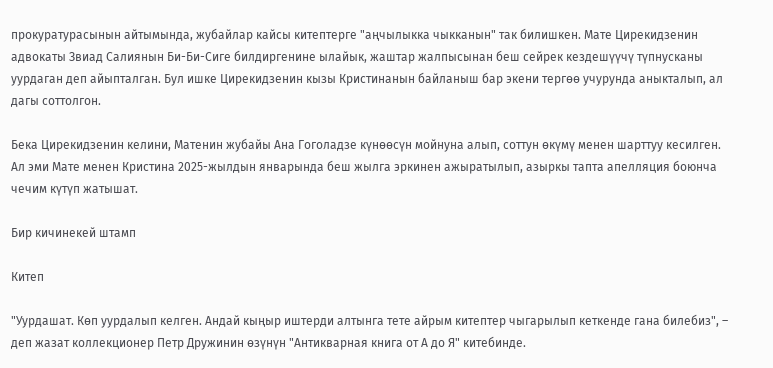прокуратурасынын айтымында, жубайлар кайсы китептерге "аңчылыкка чыкканын" так билишкен. Мате Цирекидзенин адвокаты Звиад Салиянын Би-Би-Сиге билдиргенине ылайык, жаштар жалпысынан беш сейрек кездешүүчү түпнусканы уурдаган деп айыпталган. Бул ишке Цирекидзенин кызы Кристинанын байланыш бар экени тергөө учурунда аныкталып, ал дагы соттолгон.

Бека Цирекидзенин келини, Матенин жубайы Ана Гоголадзе күнөөсүн мойнуна алып, соттун өкүмү менен шарттуу кесилген. Ал эми Мате менен Кристина 2025-жылдын январында беш жылга эркинен ажыратылып, азыркы тапта апелляция боюнча чечим күтүп жатышат.

Бир кичинекей штамп

Китеп

"Уурдашат. Көп уурдалып келген. Андай кыңыр иштерди алтынга тете айрым китептер чыгарылып кеткенде гана билебиз", – деп жазат коллекционер Петр Дружинин өзүнүн "Антикварная книга от А до Я" китебинде.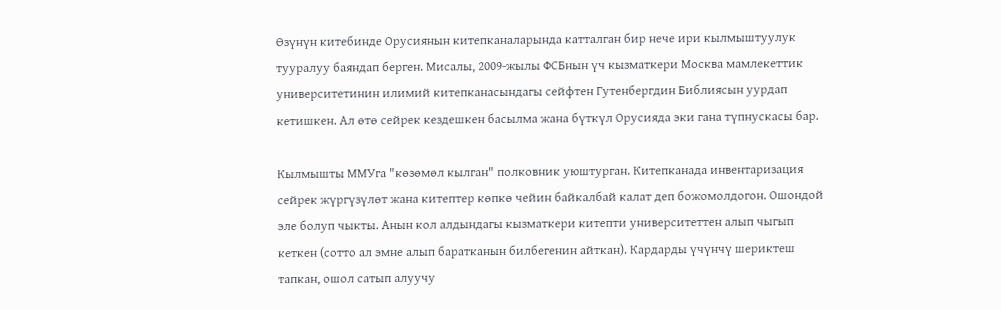Өзүнүн китебинде Орусиянын китепканаларында катталган бир нече ири кылмыштуулук тууралуу баяндап берген. Мисалы, 2009-жылы ФСБнын үч кызматкери Москва мамлекеттик университетинин илимий китепканасындагы сейфтен Гутенбергдин Библиясын уурдап кетишкен. Ал өтө сейрек кездешкен басылма жана бүткүл Орусияда эки гана түпнускасы бар.

Кылмышты ММУга "көзөмөл кылган" полковник уюштурган. Китепканада инвентаризация сейрек жүргүзүлөт жана китептер көпкө чейин байкалбай калат деп божомолдогон. Ошондой эле болуп чыкты. Анын кол алдындагы кызматкери китепти университеттен алып чыгып кеткен (сотто ал эмне алып баратканын билбегенин айткан). Кардарды үчүнчү шериктеш тапкан, ошол сатып алуучу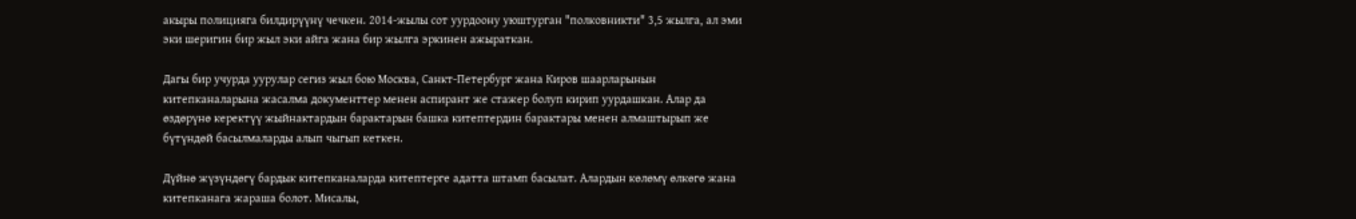акыры полицияга билдирүүнү чечкен. 2014-жылы сот уурдоону уюштурган "полковникти" 3,5 жылга, ал эми эки шеригин бир жыл эки айга жана бир жылга эркинен ажыраткан.

Дагы бир учурда уурулар сегиз жыл бою Москва, Санкт-Петербург жана Киров шаарларынын китепканаларына жасалма документтер менен аспирант же стажер болуп кирип уурдашкан. Алар да өздөрүнө керектүү жыйнактардын барактарын башка китептердин барактары менен алмаштырып же бүтүндөй басылмаларды алып чыгып кеткен.

Дүйнө жүзүндөгү бардык китепканаларда китептерге адатта штамп басылат. Алардын көлөмү өлкөгө жана китепканага жараша болот. Мисалы,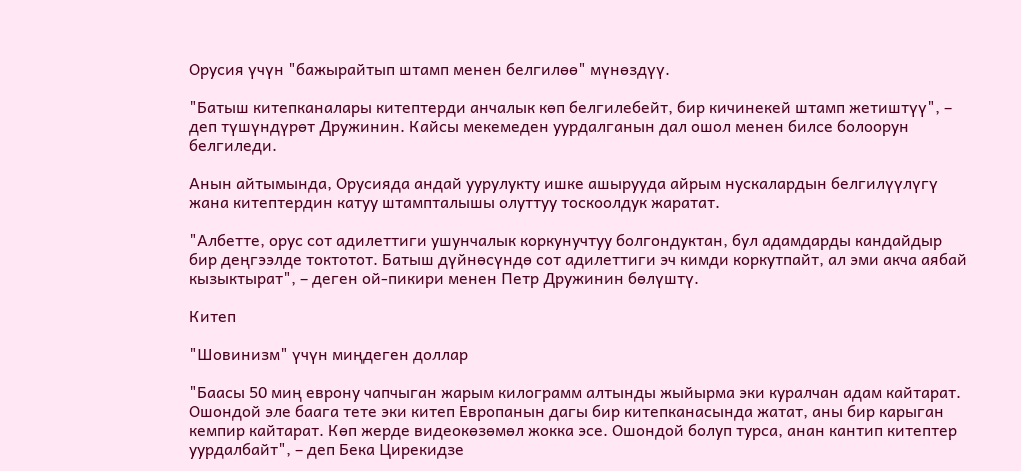Орусия үчүн "бажырайтып штамп менен белгилөө" мүнөздүү.

"Батыш китепканалары китептерди анчалык көп белгилебейт, бир кичинекей штамп жетиштүү", – деп түшүндүрөт Дружинин. Кайсы мекемеден уурдалганын дал ошол менен билсе болоорун белгиледи.

Анын айтымында, Орусияда андай уурулукту ишке ашырууда айрым нускалардын белгилүүлүгү жана китептердин катуу штампталышы олуттуу тоскоолдук жаратат.

"Албетте, орус сот адилеттиги ушунчалык коркунучтуу болгондуктан, бул адамдарды кандайдыр бир деңгээлде токтотот. Батыш дүйнөсүндө сот адилеттиги эч кимди коркутпайт, ал эми акча аябай кызыктырат", – деген ой-пикири менен Петр Дружинин бөлүштү.

Китеп

"Шовинизм" үчүн миңдеген доллар

"Баасы 50 миң еврону чапчыган жарым килограмм алтынды жыйырма эки куралчан адам кайтарат. Ошондой эле баага тете эки китеп Европанын дагы бир китепканасында жатат, аны бир карыган кемпир кайтарат. Көп жерде видеокөзөмөл жокка эсе. Ошондой болуп турса, анан кантип китептер уурдалбайт", – деп Бека Цирекидзе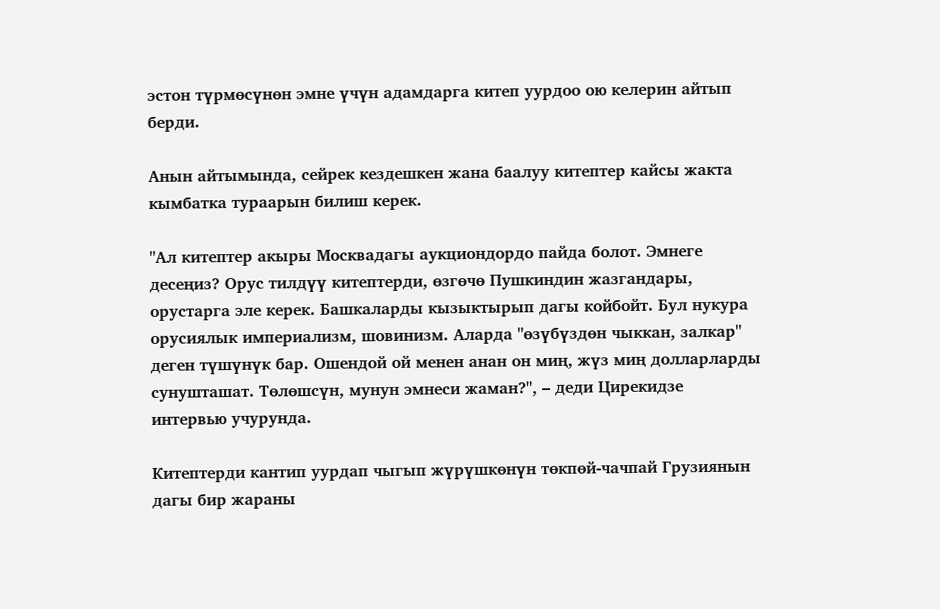эстон түрмөсүнөн эмне үчүн адамдарга китеп уурдоо ою келерин айтып берди.

Анын айтымында, сейрек кездешкен жана баалуу китептер кайсы жакта кымбатка тураарын билиш керек.

"Ал китептер акыры Москвадагы аукциондордо пайда болот. Эмнеге десеңиз? Орус тилдүү китептерди, өзгөчө Пушкиндин жазгандары, орустарга эле керек. Башкаларды кызыктырып дагы койбойт. Бул нукура орусиялык империализм, шовинизм. Аларда "өзүбүздөн чыккан, залкар" деген түшүнүк бар. Ошендой ой менен анан он миң, жүз миң долларларды сунушташат. Төлөшсүн, мунун эмнеси жаман?", – деди Цирекидзе интервью учурунда.

Китептерди кантип уурдап чыгып жүрүшкөнүн төкпөй-чачпай Грузиянын дагы бир жараны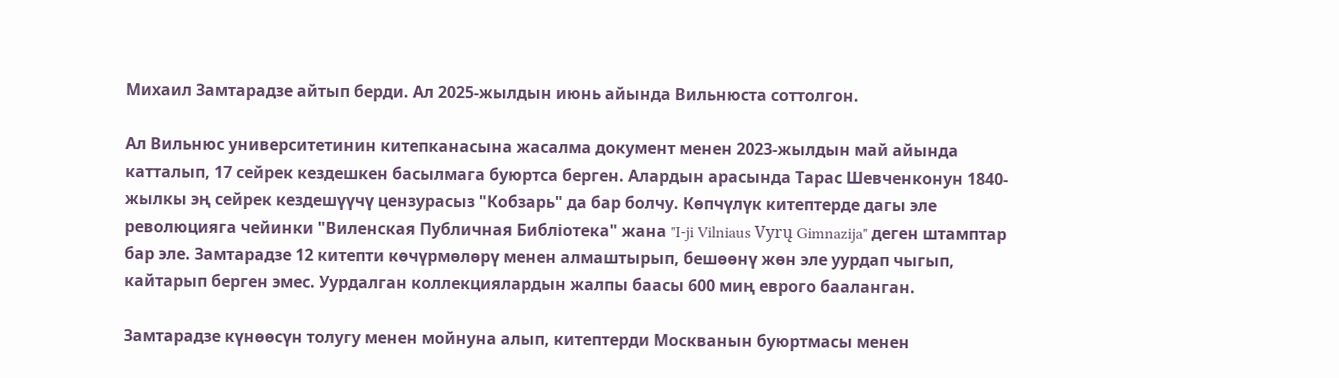Михаил Замтарадзе айтып берди. Ал 2025-жылдын июнь айында Вильнюста соттолгон.

Ал Вильнюс университетинин китепканасына жасалма документ менен 2023-жылдын май айында катталып, 17 сейрек кездешкен басылмага буюртса берген. Алардын арасында Тарас Шевченконун 1840-жылкы эң сейрек кездешүүчү цензурасыз "Кобзарь" да бар болчу. Көпчүлүк китептерде дагы эле революцияга чейинки "Виленская Публичная Библiотека" жана "I-ji Vilniaus Vyrų Gimnazija" деген штамптар бар эле. Замтарадзе 12 китепти көчүрмөлөрү менен алмаштырып, бешөөнү жөн эле уурдап чыгып, кайтарып берген эмес. Уурдалган коллекциялардын жалпы баасы 600 миң еврого бааланган.

Замтарадзе күнөөсүн толугу менен мойнуна алып, китептерди Москванын буюртмасы менен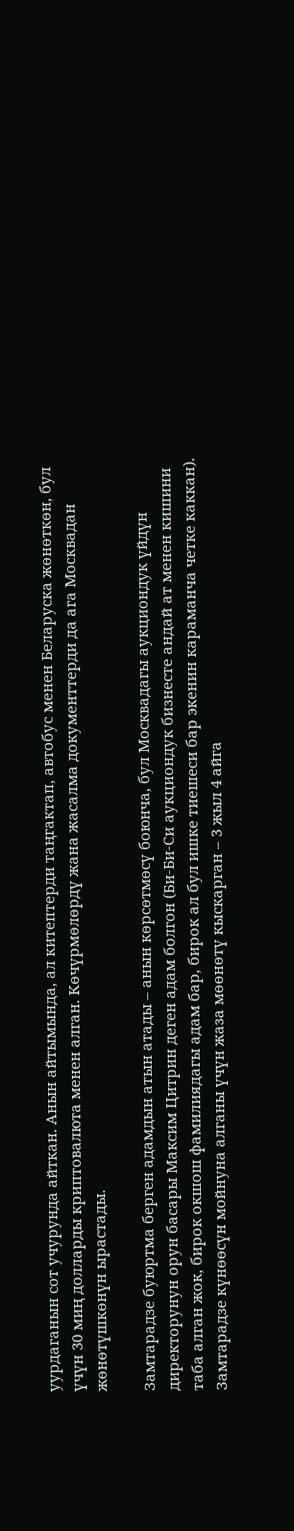уурдаганын сот учурунда айткан. Анын айтымында, ал китептерди таңгактап, автобус менен Беларуска жөнөткөн, бул үчүн 30 миң долларды криптовалюта менен алган. Көчүрмөлөрдү жана жасалма документтерди да ага Москвадан жөнөтүшкөнүн ырастады.

Замтарадзе буюртма берген адамдын атын атады – анын көрсөтмөсү боюнча, бул Москвадагы аукциондук үйдүн директорунун орун басары Максим Цитрин деген адам болгон (Би-Би-Си аукциондук бизнесте андай ат менен кишини таба алган жок, бирок окшош фамилиядагы адам бар, бирок ал бул ишке тиешеси бар экенин караманча четке каккан). Замтарадзе күнөөсүн мойнуна алганы үчүн жаза мөөнөтү кыскарган – 3 жыл 4 айга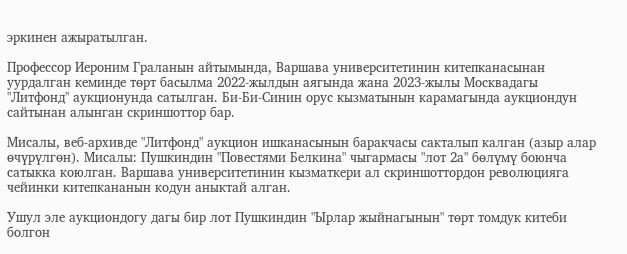эркинен ажыратылган.

Профессор Иероним Граланын айтымында, Варшава университетинин китепканасынан уурдалган кеминде төрт басылма 2022-жылдын аягында жана 2023-жылы Москвадагы "Литфонд" аукционунда сатылган. Би-Би-Синин орус кызматынын карамагында аукциондун сайтынан алынган скриншоттор бар.

Мисалы, веб-архивде "Литфонд" аукцион ишканасынын баракчасы сакталып калган (азыр алар өчүрүлгөн). Мисалы: Пушкиндин "Повестями Белкина" чыгармасы "лот 2а" бөлүмү боюнча сатыкка коюлган. Варшава университетинин кызматкери ал скриншоттордон революцияга чейинки китепкананын кодун аныктай алган.

Ушул эле аукциондогу дагы бир лот Пушкиндин "Ырлар жыйнагынын" төрт томдук китеби болгон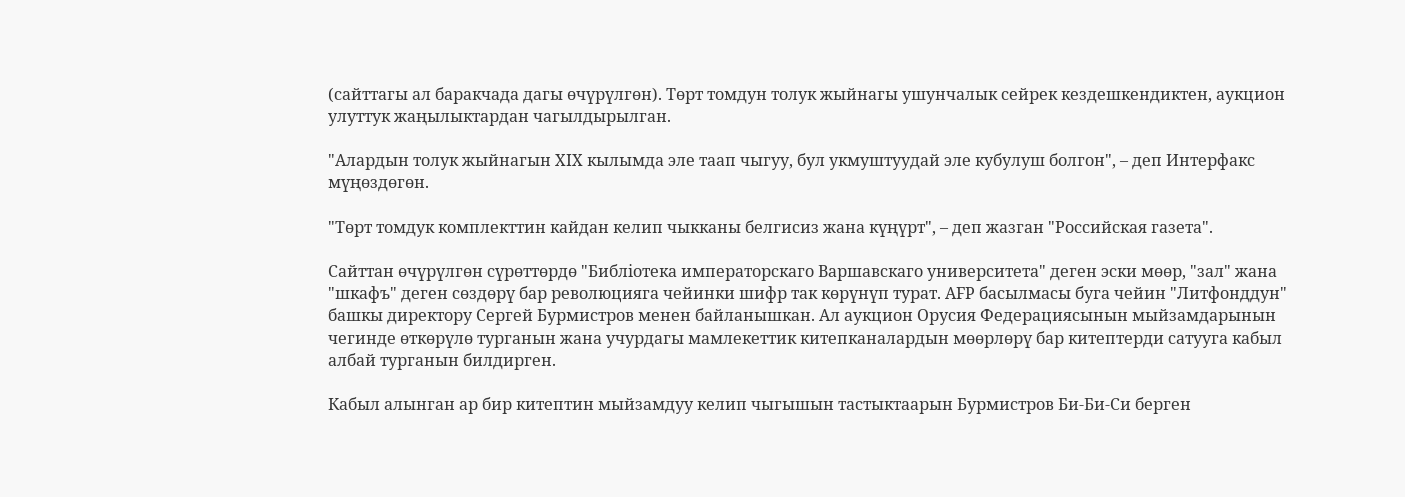(сайттагы ал баракчада дагы өчүрүлгөн). Төрт томдун толук жыйнагы ушунчалык сейрек кездешкендиктен, аукцион улуттук жаңылыктардан чагылдырылган.

"Алардын толук жыйнагын XIX кылымда эле таап чыгуу, бул укмуштуудай эле кубулуш болгон", – деп Интерфакс мүңөздөгөн.

"Төрт томдук комплекттин кайдан келип чыкканы белгисиз жана күңүрт", – деп жазган "Российская газета".

Сайттан өчүрүлгөн сүрөттөрдө "Библiотека императорскаго Варшавскаго университета" деген эски мөөр, "зал" жана "шкафъ" деген сөздөрү бар революцияга чейинки шифр так көрүнүп турат. AFP басылмасы буга чейин "Литфонддун" башкы директору Сергей Бурмистров менен байланышкан. Ал аукцион Орусия Федерациясынын мыйзамдарынын чегинде өткөрүлө турганын жана учурдагы мамлекеттик китепканалардын мөөрлөрү бар китептерди сатууга кабыл албай турганын билдирген.

Кабыл алынган ар бир китептин мыйзамдуу келип чыгышын тастыктаарын Бурмистров Би-Би-Си берген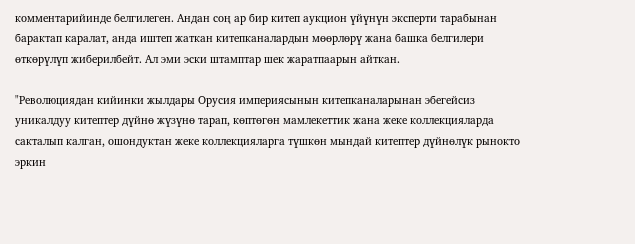комментарийинде белгилеген. Андан соң ар бир китеп аукцион үйүнүн эксперти тарабынан барактап каралат, анда иштеп жаткан китепканалардын мөөрлөрү жана башка белгилери өткөрүлүп жиберилбейт. Ал эми эски штамптар шек жаратпаарын айткан.

"Революциядан кийинки жылдары Орусия империясынын китепканаларынан эбегейсиз уникалдуу китептер дүйнө жүзүнө тарап, көптөгөн мамлекеттик жана жеке коллекцияларда сакталып калган, ошондуктан жеке коллекцияларга түшкөн мындай китептер дүйнөлүк рынокто эркин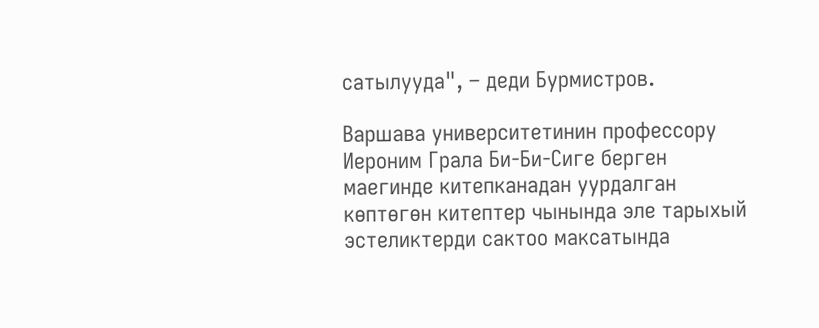сатылууда", – деди Бурмистров.

Варшава университетинин профессору Иероним Грала Би-Би-Сиге берген маегинде китепканадан уурдалган көптөгөн китептер чынында эле тарыхый эстеликтерди сактоо максатында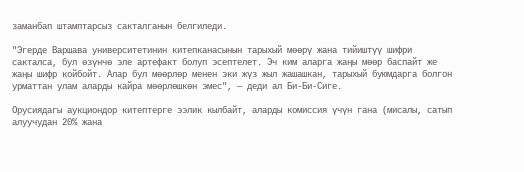заманбап штамптарсыз сакталганын белгиледи.

"Эгерде Варшава университетинин китепканасынын тарыхый мөөрү жана тийиштүү шифри сакталса, бул өзүнчө эле артефакт болуп эсептелет. Эч ким аларга жаңы мөөр баспайт же жаңы шифр койбойт. Алар бул мөөрлөр менен эки жүз жыл жашашкан, тарыхый буюмдарга болгон урматтан улам аларды кайра мөөрлөшкөн эмес", — деди ал Би-Би-Сиге.

Орусиядагы аукциондор китептерге ээлик кылбайт, аларды комиссия үчүн гана (мисалы, сатып алуучудан 20% жана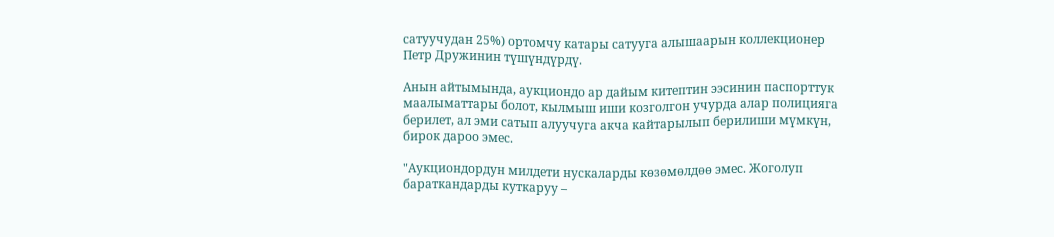сатуучудан 25%) ортомчу катары сатууга алышаарын коллекционер Петр Дружинин түшүндүрдү.

Анын айтымында, аукциондо ар дайым китептин ээсинин паспорттук маалыматтары болот, кылмыш иши козголгон учурда алар полицияга берилет, ал эми сатып алуучуга акча кайтарылып берилиши мүмкүн, бирок дароо эмес.

"Аукциондордун милдети нускаларды көзөмөлдөө эмес. Жоголуп бараткандарды куткаруу –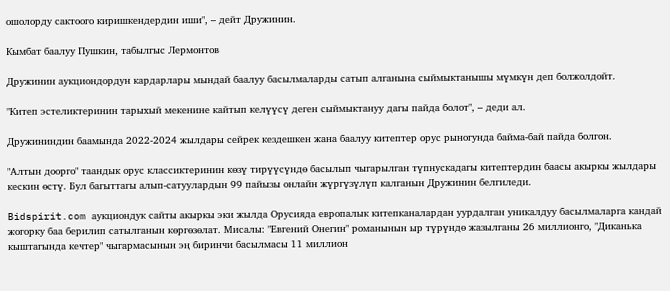ошолорду сактоого киришкендердин иши", – дейт Дружинин.

Кымбат баалуу Пушкин, табылгыс Лермонтов

Дружинин аукциондордун кардарлары мындай баалуу басылмаларды сатып алганына сыймыктанышы мүмкүн деп болжолдойт.

"Китеп эстеликтеринин тарыхый мекенине кайтып келүүсү деген сыймыктануу дагы пайда болот", – деди ал.

Дружининдин баамында 2022-2024 жылдары сейрек кездешкен жана баалуу китептер орус рыногунда байма-бай пайда болгон.

"Алтын доорго" таандык орус классиктеринин көзү тирүүсүндө басылып чыгарылган түпнускадагы китептердин баасы акыркы жылдары кескин өстү. Бул багыттагы алып-сатуулардын 99 пайызы онлайн жүргүзүлүп калганын Дружинин белгиледи.

Bidspirit.com аукциондук сайты акыркы эки жылда Орусияда европалык китепканалардан уурдалган уникалдуу басылмаларга кандай жогорку баа берилип сатылганын көргөзөлат. Мисалы: "Евгений Онегин" романынын ыр түрүндө жазылганы 26 миллионго, "Диканька кыштагында кечтер" чыгармасынын эң биринчи басылмасы 11 миллион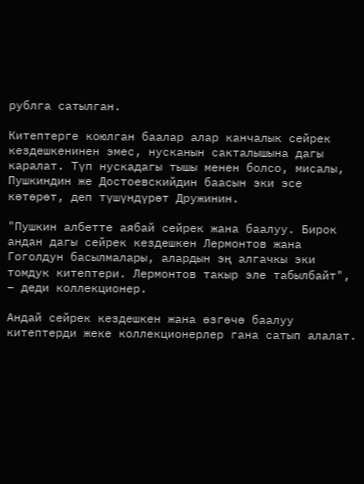рублга сатылган.

Китептерге коюлган баалар алар канчалык сейрек кездешкенинен эмес, нусканын сакталышына дагы каралат. Түп нускадагы тышы менен болсо, мисалы, Пушкиндин же Достоевскийдин баасын эки эсе көтөрөт, деп түшүндүрөт Дружинин.

"Пушкин албетте аябай сейрек жана баалуу. Бирок андан дагы сейрек кездешкен Лермонтов жана Гоголдун басылмалары, алардын эң алгачкы эки томдук китептери. Лермонтов такыр эле табылбайт", – деди коллекционер.

Андай сейрек кездешкен жана өзгөчө баалуу китептерди жеке коллекционерлер гана сатып алалат.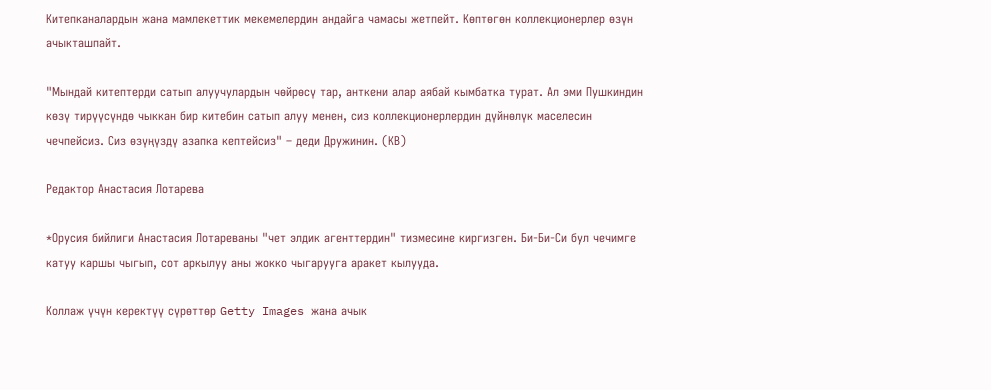Китепканалардын жана мамлекеттик мекемелердин андайга чамасы жетпейт. Көптөгөн коллекционерлер өзүн ачыкташпайт.

"Мындай китептерди сатып алуучулардын чөйрөсү тар, анткени алар аябай кымбатка турат. Ал эми Пушкиндин көзү тирүүсүндө чыккан бир китебин сатып алуу менен, сиз коллекционерлердин дүйнөлүк маселесин чечпейсиз. Сиз өзүңүздү азапка кептейсиз" – деди Дружинин. (КВ)

Редактор Анастасия Лотарева

*Орусия бийлиги Анастасия Лотареваны "чет элдик агенттердин" тизмесине киргизген. Би-Би-Си бул чечимге катуу каршы чыгып, сот аркылуу аны жокко чыгарууга аракет кылууда.

Коллаж үчүн керектүү сүрөттөр Getty Images жана ачык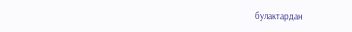булактардан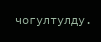чогултулду.